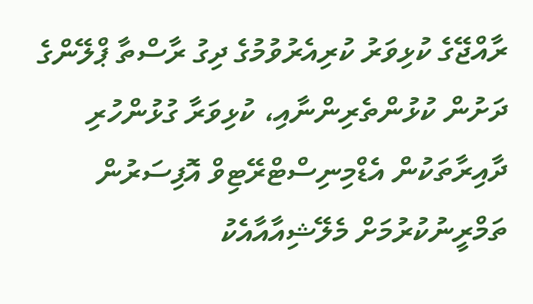ރާއްޖޭގެ ކުޅިވަރު ކުރިއެރުވުމުގެ ދިގު ރާސްތާ ޕްލޭންގެ ދަށުން ކުޅުންތެރިންނާއި، ކުޅިވަރާ ގުޅުންހުރި ދާއިރާތަކުން އެޑްމިނިސްޓްރޭޓިވް އޮފިސަރުން ތަމްރީނުކުރުމަށް މެލޭޝިއާއާއެކު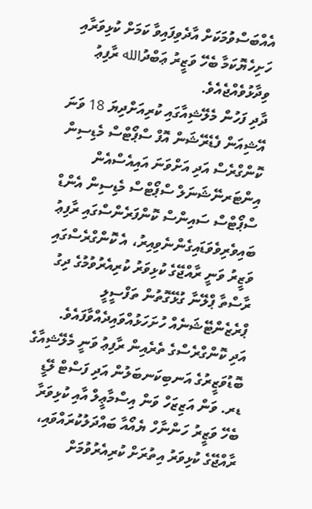އެއްބަސްވުމަކަށް އާދެވިފައިވާ ކަމަށް ކުޅިވަރާއި ހަށިހެޔޮކަމާ ބެހޭ ވަޒީރު ޢަބްދުالله ރާފިޢު ވިދާޅުވެއްޖެއެވެ.
ދާދި ފަހުން މެލޭޝިއާގައި ކުރިއަށްދިޔަ 18 ވަނަ އޭޝިއަން ފެޑެރޭޝަން އޮފް ސްޕޯޓްސް މެޑިސިން ކޮންގްރެސް އަދި އަށްވަނަ އައިއެސްއެން އިންޓަރނޭޝަނަލް ސްޕޯޓްސް މެޑިސިން އެންޑް ސްޕޯޓްސް ސައިންސް ކޮންފަރެންސްގައި ރާފިޢު ބައިވެރިވެވަޑައިގެންނެވިއިރު، އެ ކޮންގްރެސްގައި ވަޒީރު ވަނީ ރާއްޖޭގެ ކުޅިވަރު ކުރިއެރުވުމުގެ ދިގު ރާސްތާ ޕްލޭނާ ގުޅޭގޮތުން ތަފްސީލީ ޕްރެޒެންޓޭޝަނެއް ހުށަހަޅުއްވައިދެއްވާފައެވެ.
އަދި ކޮންގްރެސްގެ ތެރެއިން ރާފިޢު ވަނީ މެލޭޝިއާގެ ބޮޑުވަޒީރުގެ އަނބިކަނބަލުން އަދި ފަސްޓް ލޭޑީ ޑރ. ވަން އަޒިޒަހް ވަން އިސްމާޢީލް އާއި ކުޅިވަރާ ބެހޭ ވަޒީރު ހަންނާހް ޔެއޯއާ ބައްދަލުކުރައްވައި، ރާއްޖޭގެ ކުޅިވަރު އިތުރަށް ކުރިއެރުވުމަށް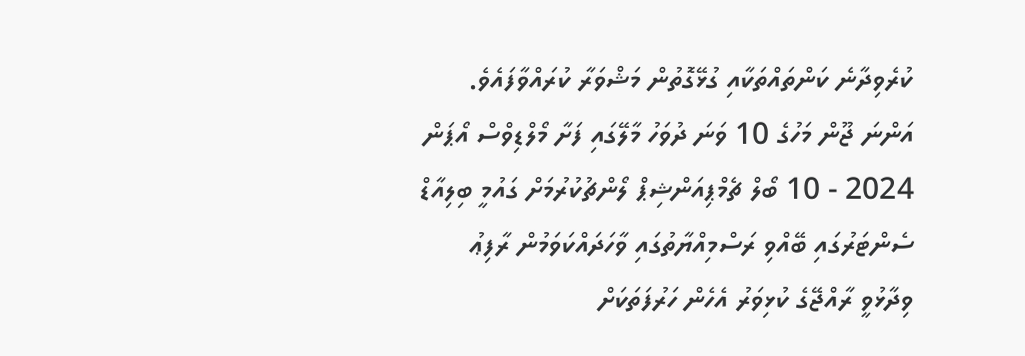ކުރެވިދާނެ ކަންތައްތަކާއި ގުޅޭގޮތުން މަޝްވަރާ ކުރައްވާފައެވެ.
އަންނަ ޖޫން މަހުގެ 10 ވަނަ ދުވަހު މާލޭގައި ފަށާ މޯލްޑިވްސް އޯޕަން 2024 - 10 ބޯލް ޗެމްޕިއަންޝިޕް ލޯންޗުކުރުމަށް ގައުމީ ބިލިއާޑް ސެންޓަރުގައި ބޭއްވި ރަސްމިއްޔާތުގައި ވާހަދައްކަވަމުން ރާފިޢު ވިދާޅުވީ ރާއްޖޭގެ ކުޅިވަރު އެހެން ހަރުފަތަކަށް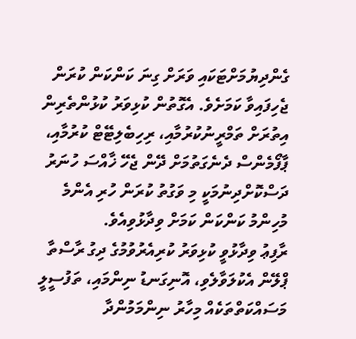ގެންދިޔުމަށްޓަކައި ވަރަށް ގިނަ ކަންކަން ކުރަން ޖެހިފައިވާ ކަމަށެވެ. އެގޮތުން ކުޅިވަރު ކުޅުންތެރިން އިތުރަށް ތަމްރީނުކުރުމާއި، ރިހިބެލިޓޭޓް ކުރުމާއި، ޕާފޯމެންސް ދެނެގަތުމަށް ދޭން ޖެހޭ ޚާއްސަ ހުނަރު ދަސްކޮށްދިނުމަކީ މި ވަގުތު ކުރަން ހުރި އެންމެ މުހިންމު ކަންކަން ކަމަށް ވިދާޅުވިއެވެ.
ރާފިޢު ވިދާޅުވީ ކުޅިވަރު ކުރިއެރުވުމުގެ ދިގު ރާސްތާ ޕްލޭން އެކުލަވާލެވި، އޮނިގަނޑު ނިންމައި، ތަފުސީލީ މަސައްކަތްތަކެއް މިހާރު ނިންމަމުންދާ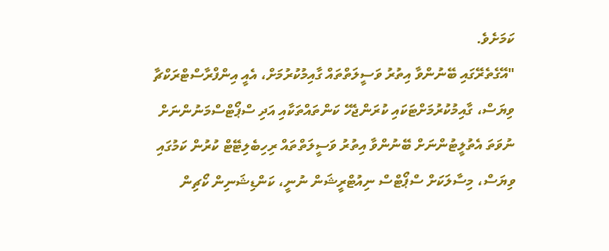ކަމަށެވެ.
"އޭގެތެރޭގައި ބޭނުންވާ އިތުރު ވަސީލަތްތައް ގާއިމުކުރުމަށް، އެއީ އިންފްރާސްޓްރަކްޗާ ވިޔަސް، ގާއިމުކުރުމަށްޓަކައި ކުރަންޖެހޭ ކަންތައްތަކާއި އަދި ސްޕޯޓްސްމަނުންނަށް ނުވަތަ އެތުލީޓުންނަށް ބޭނުންވާ އިތުރު ވަސީލަތްތައް ރިހިބެލިޓޭޓް ކުރުން ކަމުގައި ވިޔަސް، މިސާލަކަށް ސްޕޯޓްސް ނިއުޓްރީޝަން ނުނީ، ކަންޑިޝަނިން ކޯޗިން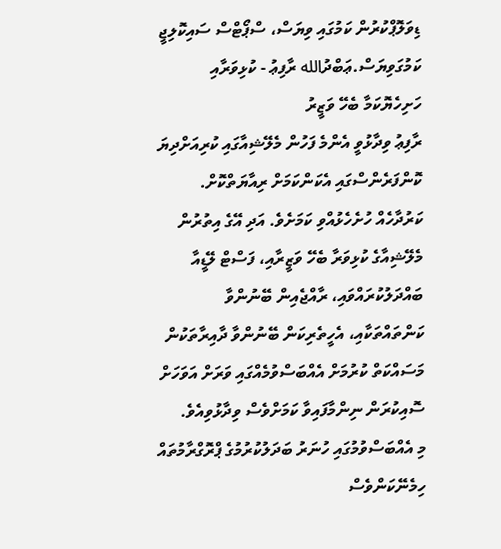ޑިވަލޮޕްކުރުން ކަމުގައި ވިޔަސް، ސްޕޯޓްސް ސައިކޮލިޖީ ކަމުގަވިޔަސް.ޢަބްދުالله ރާފިޢު - ކުޅިވަރާއި ހަށިހެޔޮކަމާ ބެހޭ ވަޒީރު
ރާފިޢު ވިދާޅުވީ އެންމެ ފަހުން މެލޭޝިއާގައި ކުރިއަށްދިޔަ ކޮންފަރެންސްގައި އެކަންކަމަށް ރިއާޔަތްކޮށް. ކަރުދާހެއް ހުށެހެޅުއްވި ކަމަށެވެ. އަދި އޭގެ އިތުރުން މެލޭޝިއާގެ ކުޅިވަރާ ބެހޭ ވަޒީރާއި، ފަސްޓް ލޭޑީއާ ބައްދަލުކުރައްވައި، ރާއްޖެއިން ބޭނުންވާ ކަންތައްތަކާއި، އެހީތެރިކަން ބޭނުންވާ ދާއިރާތަކުން މަސައްކަތް ކުރުމަށް އެއްބަސްވުމެއްގައި ވަރަށް އަވަހަށް ސޮއިކުރަން ނިންމާފައިވާ ކަމަށްވެސް ވިދާޅުވިއެވެ.
މި އެއްބަސްވުމުގައި ހުނަރު ބަދަލުކުރުމުގެ ޕްރޮގްރާމުތައް ހިމެނޭކަންވެސް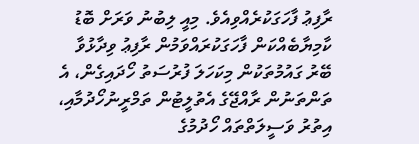ރާފިޢު ފާހަގަކުރެއްވިއެވެ. މިއީ ލިބުނު ވަރަށް ބޮޑު ކާމިޔާބެއްކަން ފާހަގަކުރައްވަމުން ރާފިޢު ވިދާޅުވާ ބޭރު ގައުމުތަކުން މިކަހަލަ ފުރުސަތު ހޯދައިގެން، އެ ތަންތަނުން ރާއްޖޭގެ އެތުލީޓުން ތަމްރީނުހޯދުމާއި، އިތުރު ވަސީލަތްތައް ހޯދުމުގެ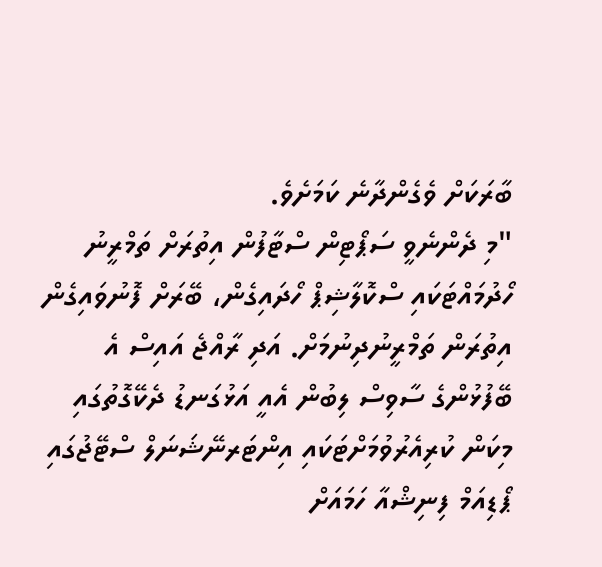ބާރަކަށް ވެގެންދާނެ ކަމަށެވެ.
"މި ދެންނެވީ ސަޕޯޓިން ސްޓާފުން އިތުރަށް ތަމްރީނު ހޯދުމައްޓަކައި ސްކޮލާޝިޕް ހޯދައިގެން، ބޭރަށް ފޮނުވައިގެން އިތުރަން ތަމްރީނުދިނުމަށް. އަދި ރާއްޖެ އައިސް އެ ބޭފުޅުންގެ ސާވިސް ލިބުން އެއީ އަޅުގަނޑު ދެކޭގޮތުގައި މިކަން ކުރިއެރުވުމަށްޓަކައި އިންޓަރނޭޝަނަލް ސްޓޭޖުގައި ޕޯޑިއަމް ފިނިޝްއާ ހަމައަށް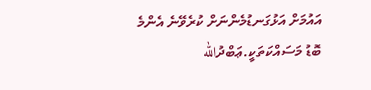އައުމަށް އަޅުގަނޑުމެންނަށް ކުރެވޭނެ އެންމެ ބޮޑު މަސައްކަތަކީ.ޢަބްދުالله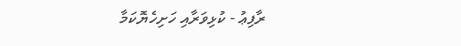ރާފިޢު - ކުޅިވަރާއި ހަށިހެޔޮކަމާ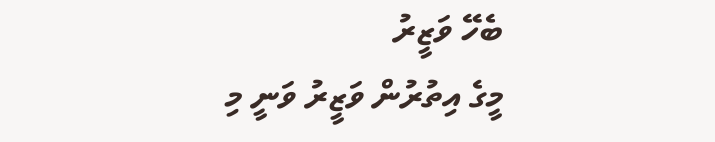ބެހޭ ވަޒީރު
މީގެ އިތުރުން ވަޒީރު ވަނީ މި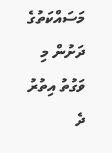މަސައްކަތުގެ ދަށުން މި ވަގުތު އިތުރު ދެ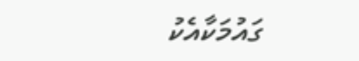ގައުމަކާއެކު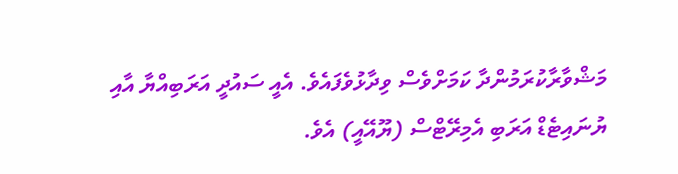މަޝްވާރާކުރަމުންދާ ކަމަށްވެސް ވިދާޅުވެފައެވެ. އެއީ ސައުދީ އަރަބިއްޔާ އާއި ޔުނައިޓެޑް އަރަބި އެމިރޭޓްސް (ޔޫއޭއީ) އެވެ.